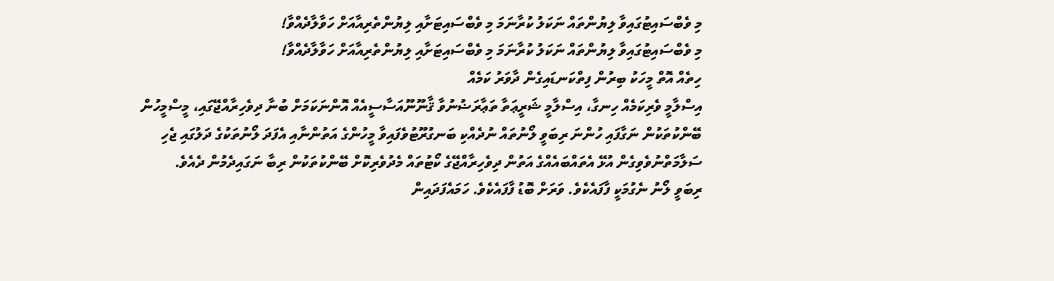މި ވެބްސައިޓުގައިވާ ލިޔުންތައް ނަކަލު ކުރާނަމަ މި ވެބްސައިޓަށާއި ލިޔުންތެރިއާއަށް ހަވާލާދެއްވާ!
މި ވެބްސައިޓުގައިވާ ލިޔުންތައް ނަކަލު ކުރާނަމަ މި ވެބްސައިޓަށާއި ލިޔުންތެރިއާއަށް ހަވާލާދެއްވާ!
ހިތެއް އޮތް މީހަކު ބިރުން ފިތްކަނޑައިގެން ދާވަރު ކަމެއް
އިސްލާމީ ވެރިކަމެއް ހިނގާ، އިސްލާމީ ޝަރީޢަތާ ތަޢާރަޟުނުވާ ޤާނޫނޫއަސާސީއެއް އޮންނަކަމަށް ބުނާ ދިވެހިރާއްޖޭގައި، މީސްމީހުން ބޭންކުތަކުން ނަގާފައި ހުންނަ ރިބަވީ ލޯނުތައް ނުދެއްކި ބަނގުރޫޓުވެފައިވާ މީހުންގެ އަތުންނާއި އެފަދަ ލޯނުތަކުގެ ދަލުގައި ޖެހި ސަލާމަތްނުވެވިގެން އުޅޭ އެތައްބައެއްގެ އަތުން ދިވެހިރާއްޖޭގެ ކޯޓުތައް މެދުވެރިކޮށް ބޭންކުތަކުން ރިބާ ނަގައިދެމުން ދެއެވެ.
ރިބަވީ ލޯނު ނެގުމަކީ ފާފައެކެވެ. ވަރަށް ބޮޑު ފާފައެކެވެ. ހަމައެފަދައިން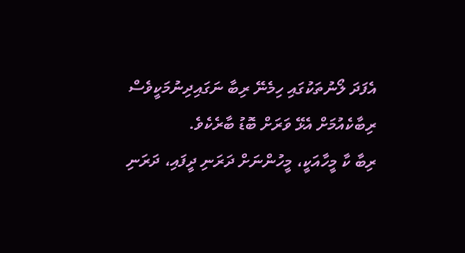އެފަދަ ލޯނުތަކުގައި ހިމެނޭ ރިބާ ނަގައިދިނުމަކީވެސް ރިބާކެއުމަށް އެޅޭ ވަރަށް ބޮޑު ބާރެކެވެ.
ރިބާ ކާ މީހާއަކީ، މީހުންނަށް ދަރަނި ދީފައި، ދަރަނި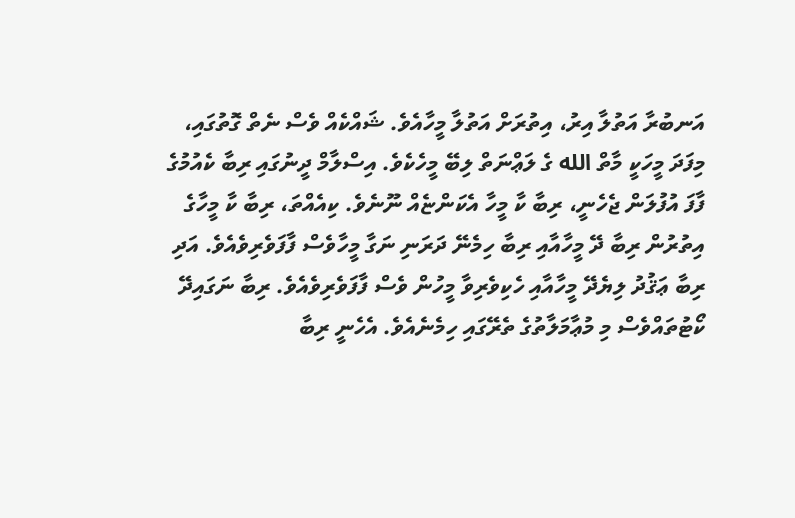އަނބުރާ އަތުލާ އިރު، އިތުރަށް އަތުލާ މީހާއެވެ. ޝައްކެއް ވެސް ނެތް ގޮތުގައި، މިފަދަ މީހަކީ މާތް الله ގެ ލަޢްނަތް ލިބޭ މީހެކެވެ. އިސްލާމް ދީނުގައި ރިބާ ކެއުމުގެ ފާފަ އުފުލަން ޖެހެނީ، ރިބާ ކާ މީހާ އެކަންޏެއް ނޫނެވެ. ކިއެއްތަ، ރިބާ ކާ މީހާގެ އިތުރުން ރިބާ ދޭ މީހާއާއި ރިބާ ހިމެނޭ ދަރަނި ނަގާ މީހާވެސް ފާފަވެރިވެއެވެ. އަދި ރިބާ ޢަޤުދު ލިޔެދޭ މީހާއާއި ހެކިވެރިވާ މީހުން ވެސް ފާފަވެރިވެއެވެ. ރިބާ ނަގައިދޭ ކޯޓުތައްވެސް މި މުޢާމަލާތުގެ ތެރޭގައި ހިމެނެއެވެ. އެހެނީ ރިބާ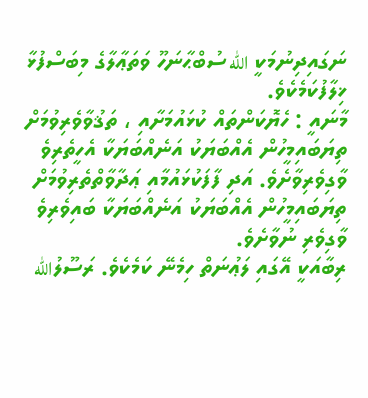ނަގައިދިނުމަކީ الله ސުބްޙާނަހޫ ވަތަޢާލާގެ މިބަސްފުޅާ ޚިލާފުކަމެކެވެ.
މާނައީ : ހެޔޮކަންތައް ކުޅައުމަށާއި ، ތަޤުވާވެރިވުމަށް ތިޔަބައިމީހުން އެއްބަޔަކު އަނެއްބަޔަކާ އެހީތެރިވެ ވާގިވެރިވާށެވެ. އަދި ފާފަކުޅައުމާއި ޢަދާވާތްތެރިވުމަށް ތިޔަބައިމީހުން އެއްބަޔަކު އަނެއްބަޔަކާ ބައިވެރިވެ ވާގިވެރި ނުވާށެވެ.
ރިބާއަކީ އޭގައި ލަޢުނަތް ހިމެނޭ ކަމެކެވެ. ރަސޫލުالله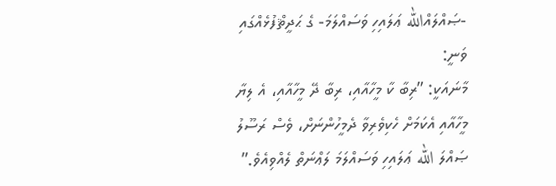-ޞައްލައްالله ޢަލައިހި ވަސައްލަމަ- ގެ ޙަދީޘްފުޅެއްގައި ވަނީ:
މާނައަކީ: ”ރިބާ ކާ މީހާއާއި، ރިބާ ދޭ މީހާއާއި، އެ ލިޔާ މީހާއާއި އެކަމަށް ހެކިވެރިވާ ދެމީހުންނަށް، ވެސް ރަސޫލު ޞައްލަ الله ޢަލައިހި ވަސައްލަމަ ލަޢްނަތް ލެއްވިއެވެ.”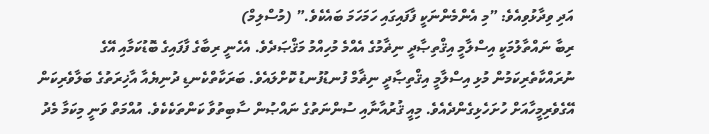އަދި ވިދާޅުވިއެވެ: ”މި އެންމެންނަކީ ފާފައިގައި ހަމަހަމަ ބައެކެވެ.” (މުސްލިމް)
ރިބާ ނައްތާލުމަކީ އިސްލާމީ އިޤްތިޞާދީ ނިޡާމުގެ އެއްމެ މުހިއްމު މަޤްޞަދެވެ. އެހެނީ ރިބާގެ ފާފައިގެ ބޮޑުކަމާއި އޭގެ ނުރައްކާތެރިކަމުން މުޅި އިސްލާމީ އިޤްތިޞާދީ ނިޡާމް ފުނޑުފުނޑު ކޮށްލައެވެ. ބަރަކާތްކެނޑި ދުނިޔެއާ އާޚިރަތުގެ ބަލާވެރިކަން އޭގެވެރިމީހާއަށް ހުށަހެޅިގެންދެއެވެ. މިއީ ޤުރުއާނާއި ސުންނަތުގެ ނައްޞުން ސާބިތުވާ ކަންތަކެކެވެ. އުއްމަތް ވަނީ މިކަމާ މެދު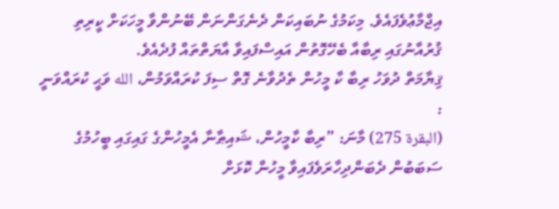އިޖްމާޢުވެފައެވެ. މިކަމުގެ ނުބައިކަން ދެނެގަންނަން ބޭނުންވާ މީހަކަށް ކީރިތި ޤުރުއާނުގައި ރިބާއާ ބެހޭގޮތުން އައިސްފައިވާ އާޔަތްތައް ފުދެއެވެ.
ޤިޔާމަތް ދުވަހު ރިބާ ކާ މީހުން ތެދުވާނެ ގޮތް ސިފަ ކުރައްވަމުން، الله ވަޙީ ކުރައްވަނީ :
(البقرة 275) މާނަ: ”ރިބާ ކާމީހުން، ޝައިޠާނާ އެމީހުންގެ ގައިގައި ބީހުމުގެ ސަބަބުން ދެބަންދިހާރަވެފައިވާ މީހުން ކޮޅަށް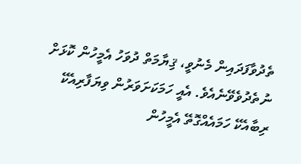ތެދުވާފަދައިން މެނުވީ، ޤިޔާމަތް ދުވަހު އެމީހުން ކޮޅަށް ނުތެދުވެވޭނެއެވެ. އެއީ ހަމަކަށަވަރުން ވިޔަފާރިއެކޭ ރިބާއެކޭ ހަމައެއްގޮތޭ އެމީހުން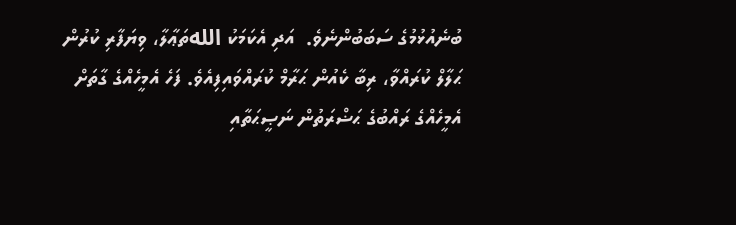ބުނެއުޅުމުގެ ސަބަބުންނެވެ.  އަދި އެކަމަކު اللهތަޢާލާ، ވިޔަފާރި ކުރުން ޙަލާލް ކުރައްވާ، ރިބާ ކެއުން ޙަރާމް ކުރައްވައިފިއެވެ. ފަހެ އެމީހެއްގެ ގާތަށް އެމީހެއްގެ ރައްބުގެ ޙަޟްރަތުން ނަޞީޙަތާއި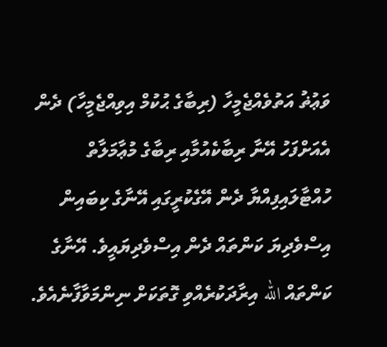ވަޢުޡު އަތުވެއްޖެމީހާ (ރިބާގެ ޙުކުމް އިވިއްޖެމީހާ) ދެން އެއަށްފަހު އޭނާ ރިބާކެއުމާއި ރިބާގެ މުޢާމަލާތް ހުއްޓާލައިފިއްޔާ ދެން އޭގެކުރީގައި އޭނާގެ ކިބައިން އިސްވެދިޔަ ކަންތައް ދެން އިސްވެދިޔައީވެ. އޭނާގެ ކަންތައް الله އިރާދަކުރެއްވި ގޮތަކަށް ނިންމަވާފާނެއެވެ.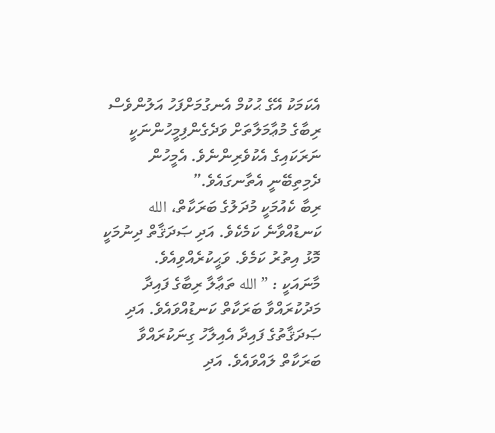އެކަމަކު އޭގެ ޙުކުމް އެނގުމަށްފަހު އަލުންވެސް ރިބާގެ މުޢާމަލާތަށް ވަދެގެންފިމީހުންނަކީ ނަރަކައިގެ އެކުވެރިންނެވެ. އެމީހުން ދެމިތިބޭނީ އެތާނގައެވެ.”
ރިބާ ކެއުމަކީ މުދަލުގެ ބަރަކާތް، الله ކަނޑުއްވާނެ ކަމެކެވެ. އަދި ޞަދަޤާތް ދިނުމަކީ މޮޅު އިތުރު ކަމެވެ. ވަޙީކުރެއްވިއެވެ.
މާނައަކީ : ”الله ތަޢާލާ ރިބާގެ ފައިދާ މަދުކުރައްވާ ބަރަކާތް ކަނޑުއްވައެވެ. އަދި ޞަދަޤާތުގެ ފައިދާ އެއިލާހު ގިނަކުރައްވާ ބަރަކާތް ލައްވައެވެ. އަދި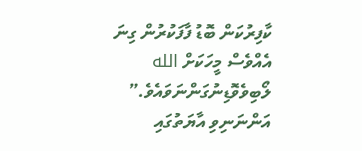ކާފިރުކަން ބޮޑު ފާފަކުރުން ގިނަ އެއްވެސް މީހަކަށް الله ލޯބިވެވޮޑިނުގަންނަވައެވެ.”
އަންނަނިވި އާޔަތުގައި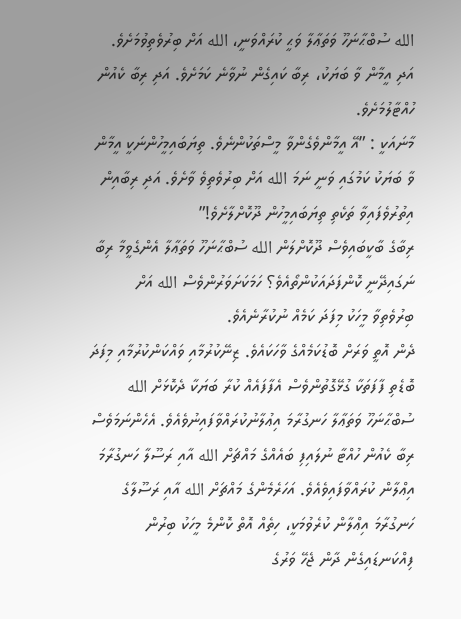الله ސުބްޙާނަހޫ ވަތަޢާލާ ވަޙީ ކުރައްވަނީ، الله އަށް ބިރުވެތިވުމަށެވެ. އަދި އީމާން ވާ ބަޔަކު، ރިބާ ކައިގެން ނުވާނެ ކަމަށެވެ. އަދި ރިބާ ކެއުން ހުއްޓާލުމަށެވެ.
މާނައަކީ : ”އޭ އީމާންވެގެންވާ މީސްތަކުންނެވެ. ތިޔަބައިމީހުންނަކީ އީމާން ވާ ބަޔަކު ކަމުގައި ވަނީ ނަމަ الله އަށް ބިރުވެތިވެ ވާށެވެ. އަދި ރިބާއިން އިތުރުވެފައިވާ ތަކެތި ތިޔަބައިމީހުން ދޫކޮށްލާށެވެ!”
ރިބާގެ ބާކީބައިވެސް ދޫކޮށްލަން الله ސުބްޙާނަހޫ ވަތަޢާލާ އެންގެވީމާ ރިބާ ނަގައިދޭނީ ކޮންފަދައަކުންތޯއެވެ؟ ހަމަކަށަވަރުންވެސް الله އަށް ބިރުވެތިވާ މީހަކު މިފަދަ ކަމެއް ނުކުރާނެއެވެ.
ދެން އޮތީ ވަރަށް ބޮޑުކަމެއްގެ ވާހަކައެވެ. ޒިނޭކުރުމާއި ވައްކަންކުރުމާއި މިފަދަ ބޮޑެތި ފާފަތަކާ ގުޅޭގޮތުންވެސް އެފާފައެއް ކުރާ ބަޔަކާ ދެކޮޅަށް الله ސުބްޙާނަހޫ ވަތަޢާލާ ހަނގުރާމަ އިޢުލާނުކުރައްވާފައިނުވެއެވެ. އެހެންނަމަވެސް ރިބާ ކެއުން ހުއްޓާ ނުލައިފި ބައެއްގެ މައްޗަށް الله އާއި ރަސޫލާ ހަނގުރާމަ އިޢްލާން ކުރައްވާފައިވެއެވެ. އަހަރެމެންގެ މައްޗަށް الله އާއި ރަސޫލާގެ ހަނގުރާމަ އިޢްލާން ކުރެވުމަކީ، ހިތެއް އޮތް ކޮންމެ މީހަކު ބިރުން ފިއްކަނޑައިގެން ދާން ޖެހޭ ވަރުގެ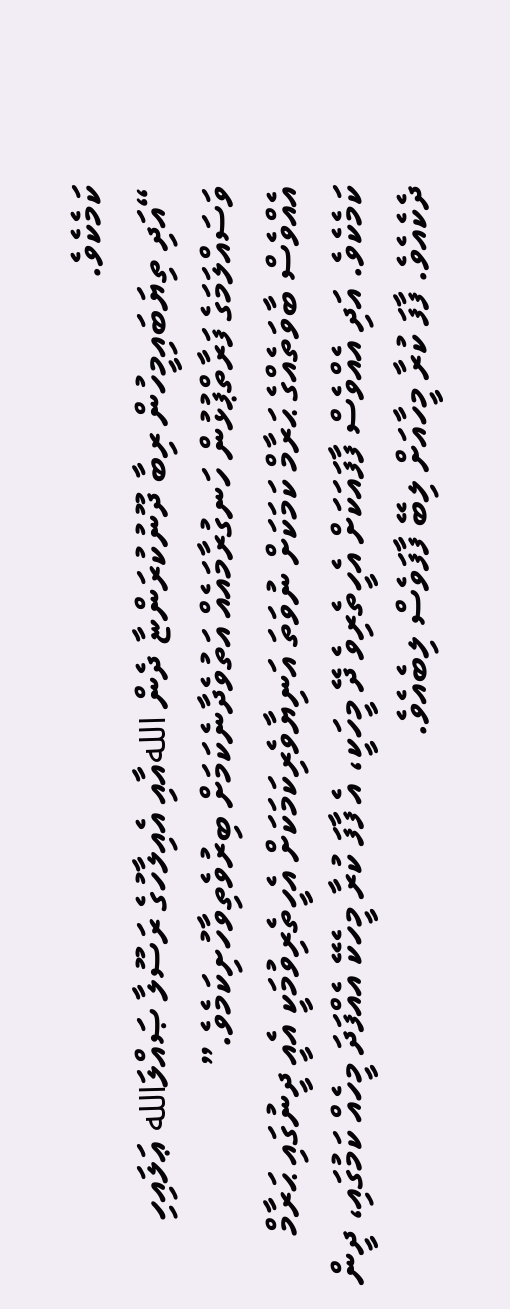ކަމެކެވެ.
“އަދި ތިޔަބައިމީހުން ރިބާ ދޫނުކުރަންޏާ ދެން اللهއާއި އެއިލާހުގެ ރަސޫލާ ޞައްލަالله ޢަލައިހި ވަސައްލަމަގެ ފަރާތްޕުޅުން ހަނގުރާމައެއް އަތުވެދާނެކަމަށް ބިރުވެތިވާހުށިކަމެވެ.”
އެއްވެސް ބާވަތެއްގެ ޙަރާމް ކަމަކަށް ނުވަތަ އަނިޔާވެރިކަމަކަށް އެހީތެރިވުމަކީ އެއީ ދީނުގައި ޙަރާމް ކަމެކެވެ. އަދި އެއްވެސް ފާފައަކަށް އެހީތެރިވެ ދޭ މީހަކީ، އެ ފާފަ ކުރާ މީހެކޭ އެއްފަދަ މީހެއް ކަމުގައި، ދީން ދެކެއެވެ. ފާފަ ކުރާ މީހާއަށް ލިބޭ ފާފަވެސް ލިބެއެވެ.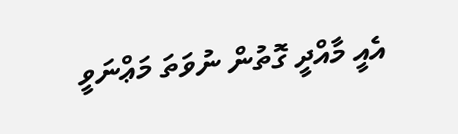އެއީ މާއްދީ ގޮތުން ނުވަތަ މަޢްނަވީ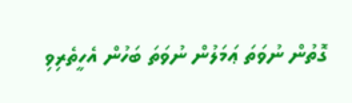ގޮތުން ނުވަތަ ޢަމަލުން ނުވަތަ ބަހުން އެހީތެރިވި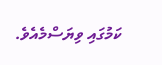ކަމުގައި ވިޔަސްމެއެވެ.